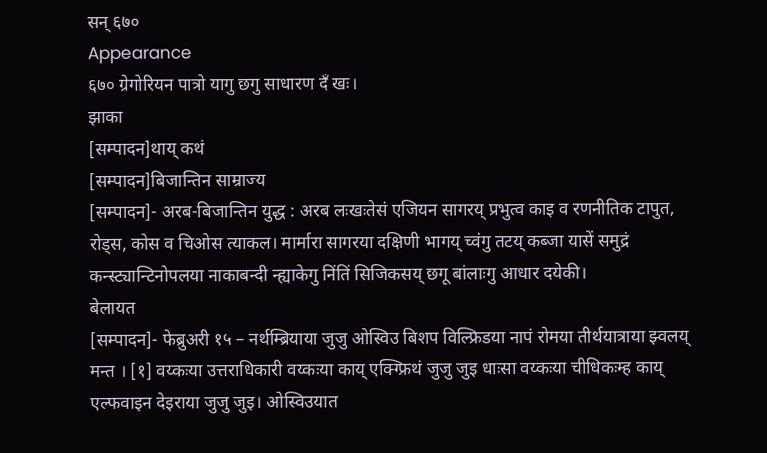सन् ६७०
Appearance
६७० ग्रेगोरियन पात्रो यागु छगु साधारण दँ खः।
झाका
[सम्पादन]थाय् कथं
[सम्पादन]बिजान्तिन साम्राज्य
[सम्पादन]- अरब-बिजान्तिन युद्ध : अरब लःखःतेसं एजियन सागरय् प्रभुत्व काइ व रणनीतिक टापुत, रोड्स, कोस व चिओस त्याकल। मार्मारा सागरया दक्षिणी भागय् च्वंगु तटय् कब्जा यासें समुद्रं कन्स्ट्यान्टिनोपलया नाकाबन्दी न्ह्याकेगु निंतिं सिजिकसय् छगू बांलाःगु आधार दयेकी।
बेलायत
[सम्पादन]- फेब्रुअरी १५ – नर्थम्ब्रियाया जुजु ओस्विउ बिशप विल्फ्रिडया नापं रोमया तीर्थयात्राया झ्वलय् मन्त । [१] वय्कःया उत्तराधिकारी वय्कःया काय् एक्ग्फ्रिथं जुजु जुइ धाःसा वय्कःया चीधिकःम्ह काय् एल्फवाइन देइराया जुजु जुइ। ओस्विउयात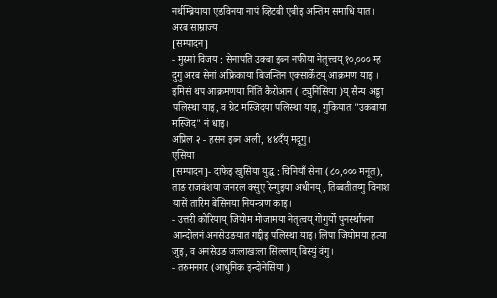नर्थम्ब्रियाया एडविनया नापं व्हिटबी एबीइ अन्तिम समाधि यात।
अरब साम्राज्य
[सम्पादन]
- मुस्मां विजय : सेनापति उक्बा इब्न नफीया नेतृत्त्वय् १०,००० म्ह दुगु अरब सेनां अफ्रिकाया बिजन्तिन एक्सार्केटय् आक्रमण याइ । इमिसं थप आक्रमणया निंतिं कैरोआन ( ट्युनिसिया )य् सैन्य अड्डा पलिस्था याइ, व ग्रेट मस्जिदया पलिस्था याइ, गुकियात "उकबाया मस्जिद" नं धाइ।
अप्रिल २ - हसन इब्न अली, ४४दँय् मदूगु।
एसिया
[सम्पादन]- दाफेइ खुसिया युद्ध : चिनियाँ सेना (८०,००० मनूत), ताङ राजवंशया जनरल क्सुए रेन्गुइया अधीनय्, तिब्बतीतय्गु विनाश यासें तारिम बेसिनया नियन्त्रण काइ।
- उत्तरी कोरियाय् जियोम मोजामया नेतृत्वय् गोगुर्यो पुनर्स्थापना आन्दोलनं अनसेउङयात गद्दीइ पलिस्था याइ। लिपा जियोमया हत्या जुइ, व अनसेउङ जःलाखःला सिल्लाय् बिस्युं वंगु।
- तरुमनगर (आधुनिक इन्दोनेसिया )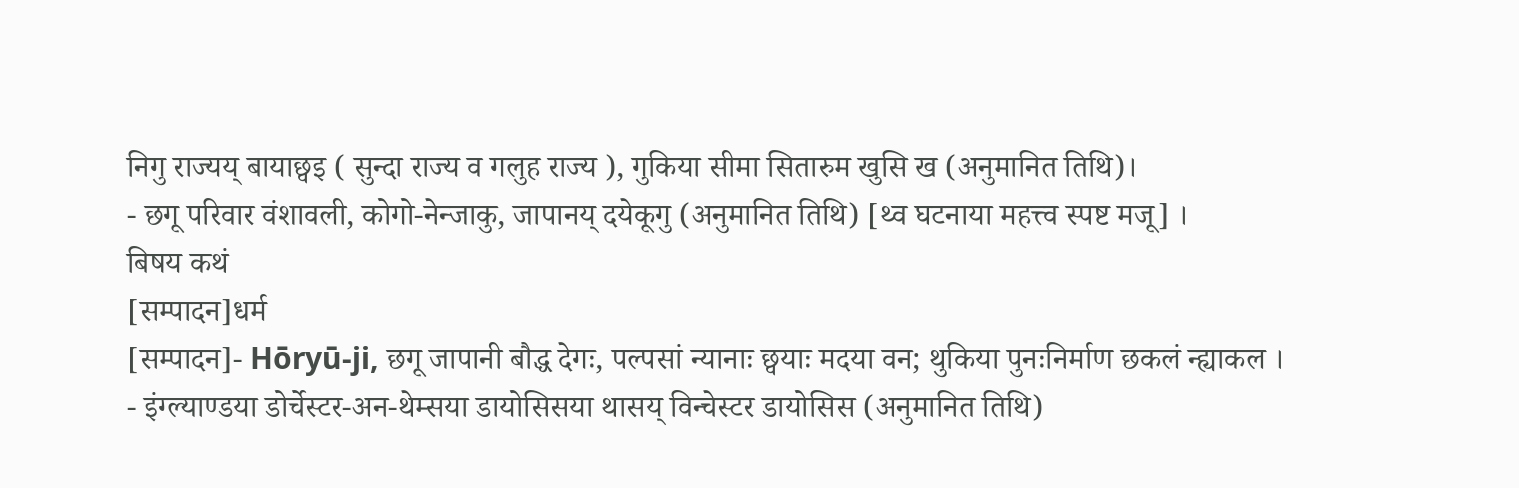निगु राज्यय् बायाछ्वइ ( सुन्दा राज्य व गलुह राज्य ), गुकिया सीमा सितारुम खुसि ख (अनुमानित तिथि)।
- छगू परिवार वंशावली, कोगो-नेन्जाकु, जापानय् दयेकूगु (अनुमानित तिथि) [थ्व घटनाया महत्त्व स्पष्ट मजू] ।
बिषय कथं
[सम्पादन]धर्म
[सम्पादन]- Hōryū-ji, छगू जापानी बौद्ध देगः, पल्पसां न्यानाः छ्वयाः मदया वन; थुकिया पुनःनिर्माण छकलं न्ह्याकल ।
- इंग्ल्याण्डया डोर्चेस्टर-अन-थेम्सया डायोसिसया थासय् विन्चेस्टर डायोसिस (अनुमानित तिथि)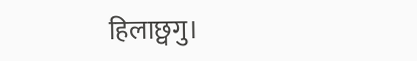हिलाछ्वगु।